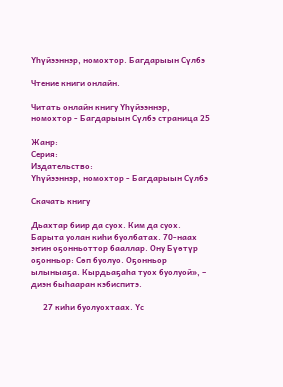Үһүйээннэр, номохтор. Багдарыын Сүлбэ

Чтение книги онлайн.

Читать онлайн книгу Үһүйээннэр, номохтор - Багдарыын Сүлбэ страница 25

Жанр:
Серия:
Издательство:
Үһүйээннэр, номохтор - Багдарыын Сүлбэ

Скачать книгу

Дьахтар биир да суох. Ким да суох. Барыта уолан киһи буолбатах. 70-наах эҥин оҕонньоттор бааллар. Ону Бүөтүр оҕонньор: Сөп буолуо. Оҕонньор ылыныаҕа. Кырдьаҕаһа туох буолуой», – диэн быһааран кэбиспитэ.

      27 киһи буолуохтаах. Үс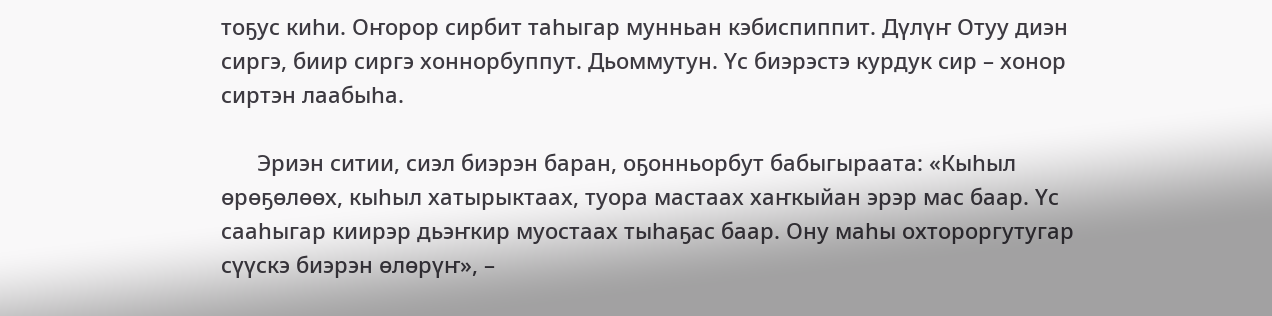тоҕус киһи. Оҥорор сирбит таһыгар мунньан кэбиспиппит. Дүлүҥ Отуу диэн сиргэ, биир сиргэ хоннорбуппут. Дьоммутун. Үс биэрэстэ курдук сир – хонор сиртэн лаабыһа.

      Эриэн ситии, сиэл биэрэн баран, оҕонньорбут бабыгыраата: «Кыһыл өрөҕөлөөх, кыһыл хатырыктаах, туора мастаах хаҥкыйан эрэр мас баар. Үс сааһыгар киирэр дьэҥкир муостаах тыһаҕас баар. Ону маһы охтороргутугар сүүскэ биэрэн өлөрүҥ», –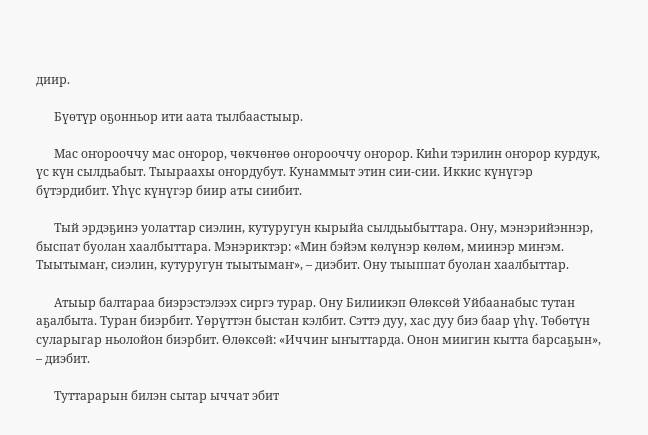диир.

      Бүөтүр оҕонньор ити аата тылбаастыыр.

      Мас оҥорооччу мас оҥорор, чөкчөҥөө оҥорооччу оҥорор. Киһи тэрилин оҥорор курдук, үс күн сылдьабыт. Тыыраахы оҥордубут. Кунаммыт этин сии-сии. Иккис күнүгэр бүтэрдибит. Үһүс күнүгэр биир аты сиибит.

      Тый эрдэҕинэ уолаттар сиэлин, кутуругун кырыйа сылдьыбыттара. Ону, мэнэрийэннэр, быспат буолан хаалбыттара. Мэнэриктэр: «Мин бэйэм көлүнэр көлөм, миинэр миҥэм. Тыытымаҥ, сиэлин, кутуругун тыытымаҥ», – диэбит. Ону тыыппат буолан хаалбыттар.

      Атыыр балтараа биэрэстэлээх сиргэ турар. Ону Билиикэп Өлөксөй Уйбаанабыс тутан аҕалбыта. Туран биэрбит. Үөрүттэн быстан кэлбит. Сэттэ дуу, хас дуу биэ баар үһү. Төбөтүн суларыгар ньолойон биэрбит. Өлөксөй: «Иччиҥ ыҥыттарда. Онон миигин кытта барсаҕын», – диэбит.

      Туттарарын билэн сытар ыччат эбит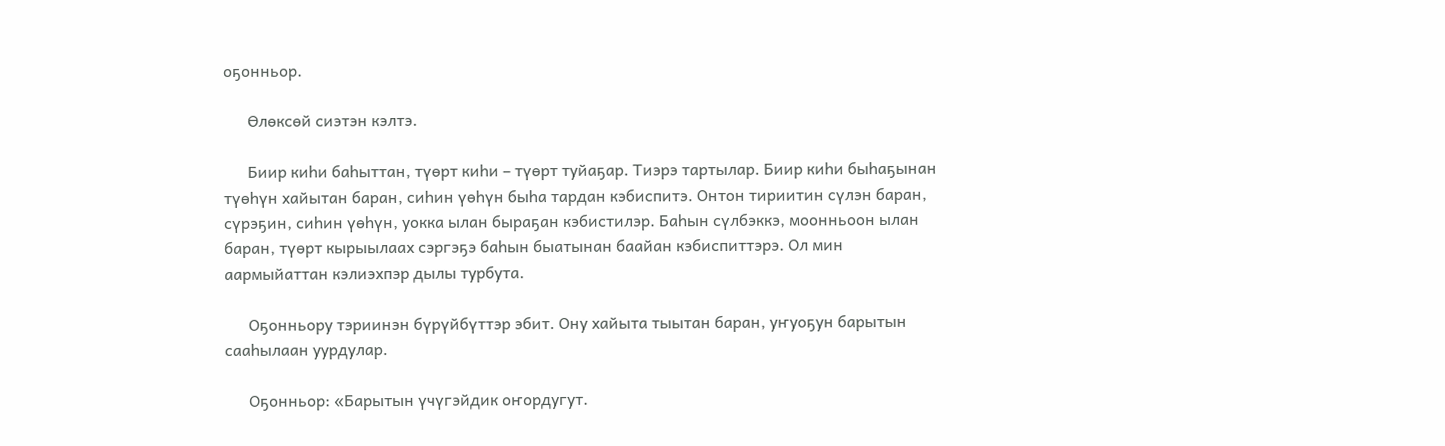оҕонньор.

      Өлөксөй сиэтэн кэлтэ.

      Биир киһи баһыттан, түөрт киһи – түөрт туйаҕар. Тиэрэ тартылар. Биир киһи быһаҕынан түөһүн хайытан баран, сиһин үөһүн быһа тардан кэбиспитэ. Онтон тириитин сүлэн баран, сүрэҕин, сиһин үөһүн, уокка ылан быраҕан кэбистилэр. Баһын сүлбэккэ, моонньоон ылан баран, түөрт кырыылаах сэргэҕэ баһын быатынан баайан кэбиспиттэрэ. Ол мин аармыйаттан кэлиэхпэр дылы турбута.

      Оҕонньору тэриинэн бүрүйбүттэр эбит. Ону хайыта тыытан баран, уҥуоҕун барытын сааһылаан уурдулар.

      Оҕонньор: «Барытын үчүгэйдик оҥордугут.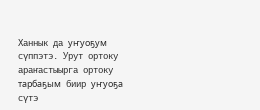Ханнык да уҥуоҕум сүппэтэ. Урут ортоку араҥастыырга ортоку тарбаҕым биир уҥуоҕа сүтэ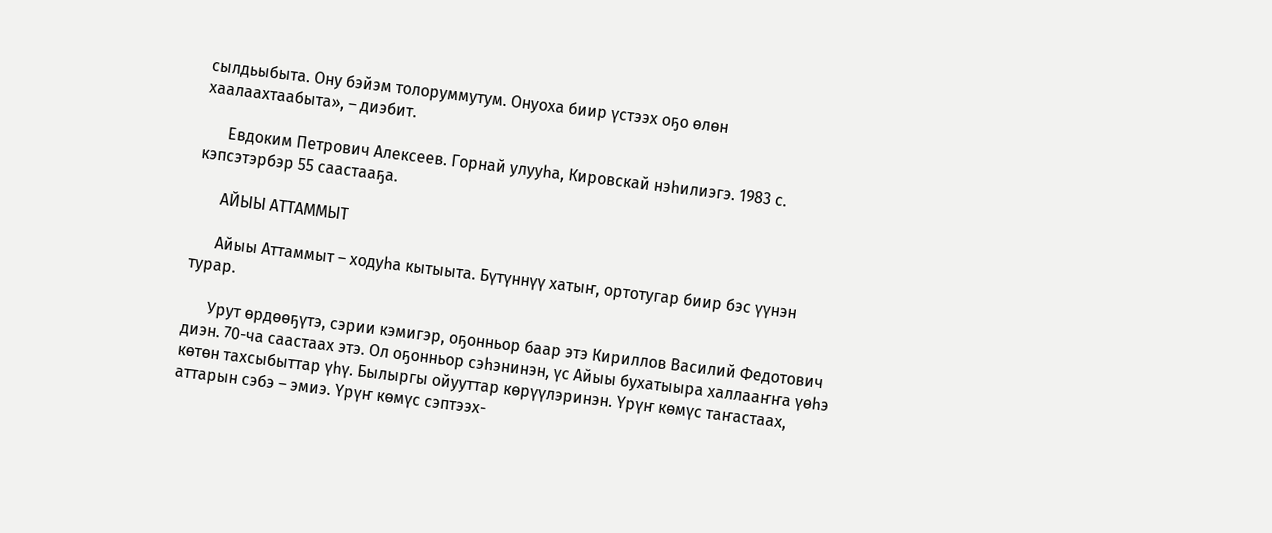сылдьыбыта. Ону бэйэм толоруммутум. Онуоха биир үстээх оҕо өлөн хаалаахтаабыта», – диэбит.

      Евдоким Петрович Алексеев. Горнай улууһа, Кировскай нэһилиэгэ. 1983 с. кэпсэтэрбэр 55 саастааҕа.

      АЙЫЫ АТТАММЫТ

      Айыы Аттаммыт – ходуһа кытыыта. Бүтүннүү хатыҥ, ортотугар биир бэс үүнэн турар.

      Урут өрдөөҕүтэ, сэрии кэмигэр, оҕонньор баар этэ Кириллов Василий Федотович диэн. 70-ча саастаах этэ. Ол оҕонньор сэһэнинэн, үс Айыы бухатыыра халлааҥҥа үөһэ көтөн тахсыбыттар үһү. Былыргы ойууттар көрүүлэринэн. Үрүҥ көмүс таҥастаах, аттарын сэбэ – эмиэ. Үрүҥ көмүс сэптээх-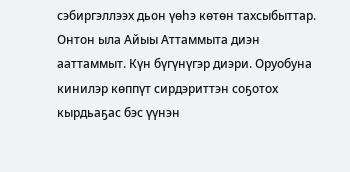сэбиргэллээх дьон үөһэ көтөн тахсыбыттар. Онтон ыла Айыы Аттаммыта диэн ааттаммыт. Күн бүгүнүгэр диэри. Оруобуна кинилэр көппүт сирдэриттэн соҕотох кырдьаҕас бэс үүнэн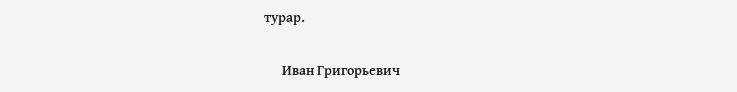турар.

      Иван Григорьевич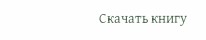Скачать книгу